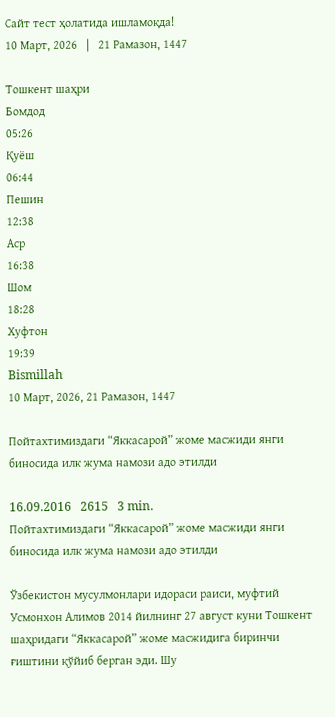Сайт тест ҳолатида ишламоқда!
10 Март, 2026   |   21 Рамазон, 1447

Тошкент шаҳри
Бомдод
05:26
Қуёш
06:44
Пешин
12:38
Аср
16:38
Шом
18:28
Хуфтон
19:39
Bismillah
10 Март, 2026, 21 Рамазон, 1447

Пойтахтимиздаги “Яккасарой” жоме масжиди янги биносида илк жума намози адо этилди

16.09.2016   2615   3 min.
Пойтахтимиздаги “Яккасарой” жоме масжиди янги биносида илк жума намози адо этилди

Ўзбекистон мусулмонлари идораси раиси, муфтий Усмонхон Алимов 2014 йилнинг 27 август куни Тошкент шаҳридаги “Яккасарой” жоме масжидига биринчи ғиштини қўйиб берган эди. Шу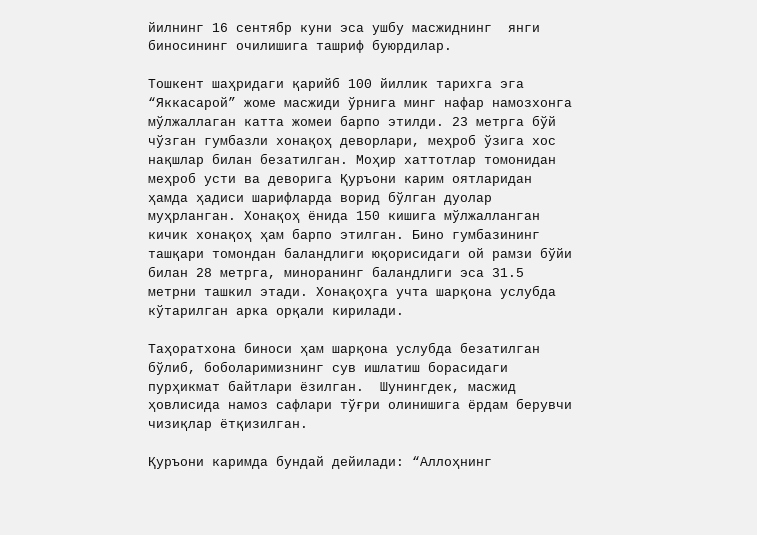йилнинг 16 сентябр куни эса ушбу масжиднинг  янги биносининг очилишига ташриф буюрдилар.

Тошкент шаҳридаги қарийб 100 йиллик тарихга эга “Яккасарой” жоме масжиди ўрнига минг нафар намозхонга мўлжаллаган катта жомеи барпо этилди. 23 метрга бўй чўзган гумбазли хонақоҳ деворлари, меҳроб ўзига хос нақшлар билан безатилган. Моҳир хаттотлар томонидан меҳроб усти ва деворига Қуръони карим оятларидан ҳамда ҳадиси шарифларда ворид бўлган дуолар муҳрланган. Хонақоҳ ёнида 150 кишига мўлжалланган кичик хонақоҳ ҳам барпо этилган. Бино гумбазининг ташқари томондан баландлиги юқорисидаги ой рамзи бўйи билан 28 метрга, миноранинг баландлиги эса 31.5 метрни ташкил этади. Хонақоҳга учта шарқона услубда кўтарилган арка орқали кирилади.

Таҳоратхона биноси ҳам шарқона услубда безатилган бўлиб, боболаримизнинг сув ишлатиш борасидаги пурҳикмат байтлари ёзилган.  Шунингдек, масжид ҳовлисида намоз сафлари тўғри олинишига ёрдам берувчи чизиқлар ётқизилган.

Қуръони каримда бундай дейилади: “Аллоҳнинг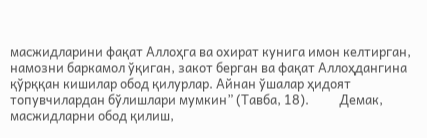масжидларини фақат Аллоҳга ва охират кунига имон келтирган, намозни баркамол ўқиган, закот берган ва фақат Аллоҳдангина қўрққан кишилар обод қилурлар. Айнан ўшалар ҳидоят топувчилардан бўлишлари мумкин” (Тавба, 18).          Демак, масжидларни обод қилиш,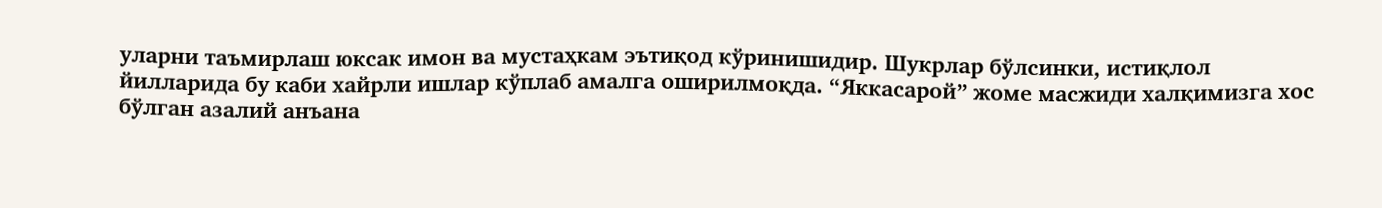уларни таъмирлаш юксак имон ва мустаҳкам эътиқод кўринишидир. Шукрлар бўлсинки, истиқлол йилларида бу каби хайрли ишлар кўплаб амалга оширилмоқда. “Яккасарой” жоме масжиди халқимизга хос бўлган азалий анъана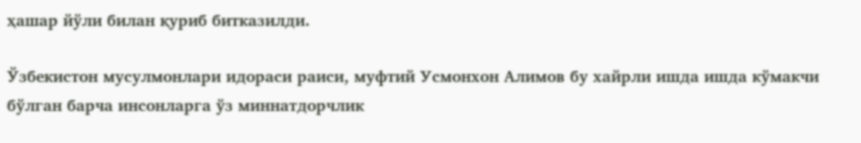ҳашар йўли билан қуриб битказилди.

Ўзбекистон мусулмонлари идораси раиси, муфтий Усмонхон Алимов бу хайрли ишда ишда кўмакчи бўлган барча инсонларга ўз миннатдорчлик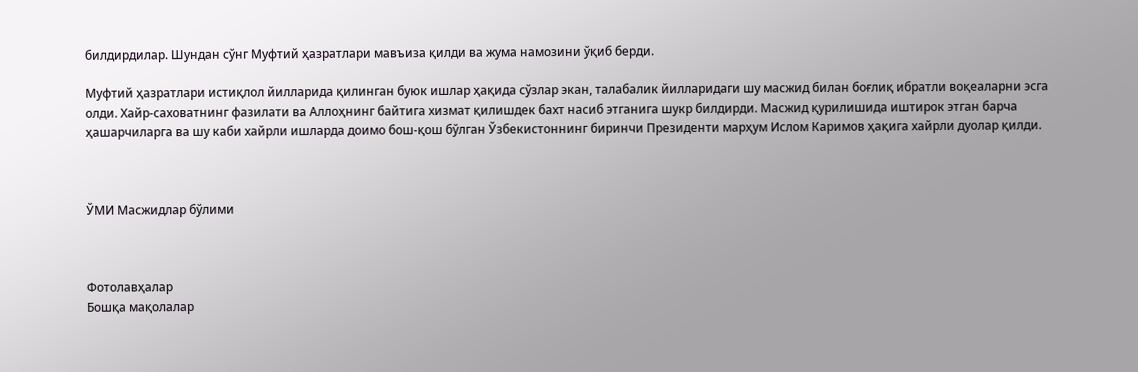билдирдилар. Шундан сўнг Муфтий ҳазратлари мавъиза қилди ва жума намозини ўқиб берди.

Муфтий ҳазратлари истиқлол йилларида қилинган буюк ишлар ҳақида сўзлар экан, талабалик йилларидаги шу масжид билан боғлиқ ибратли воқеаларни эсга олди. Хайр-саховатнинг фазилати ва Аллоҳнинг байтига хизмат қилишдек бахт насиб этганига шукр билдирди. Масжид қурилишида иштирок этган барча ҳашарчиларга ва шу каби хайрли ишларда доимо бош-қош бўлган Ўзбекистоннинг биринчи Президенти марҳум Ислом Каримов ҳақига хайрли дуолар қилди.



ЎМИ Масжидлар бўлими



Фотолавҳалар
Бошқа мақолалар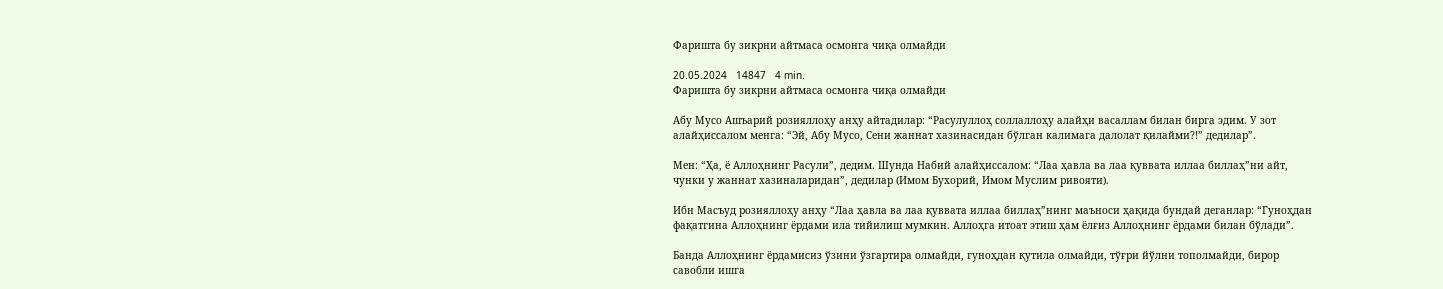Фаришта бу зикрни айтмаса осмонга чиқа олмайди

20.05.2024   14847   4 min.
Фаришта бу зикрни айтмаса осмонга чиқа олмайди

Абу Мусо Ашъарий розияллоҳу анҳу айтадилар: “Расулуллоҳ соллаллоҳу алайҳи васаллам билан бирга эдим. У зот алайҳиссалом менга: “Эй, Абу Мусо, Сени жаннат хазинасидан бўлган калимага далолат қилайми?!” дедилар”.

Мен: “Ҳа, ё Аллоҳнинг Расули”, дедим. Шунда Набий алайҳиссалом: “Лаа ҳавла ва лаа қуввата иллаа биллаҳ”ни айт, чунки у жаннат хазиналаридан”, дедилар (Имом Бухорий, Имом Муслим ривояти).

Ибн Масъуд розияллоҳу анҳу “Лаа ҳавла ва лаа қуввата иллаа биллаҳ”нинг маъноси ҳақида бундай деганлар: “Гуноҳдан фақатгина Аллоҳнинг ёрдами ила тийилиш мумкин. Аллоҳга итоат этиш ҳам ёлғиз Аллоҳнинг ёрдами билан бўлади”.

Банда Аллоҳнинг ёрдамисиз ўзини ўзгартира олмайди, гуноҳдан қутила олмайди, тўғри йўлни тополмайди, бирор савобли ишга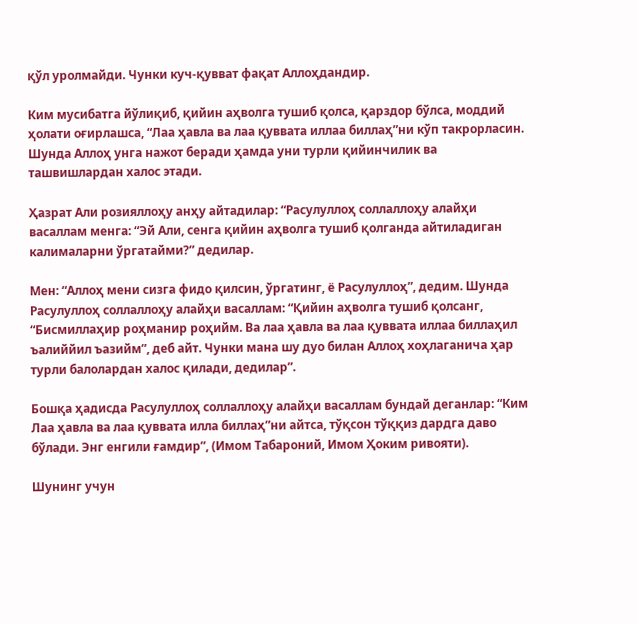қўл уролмайди. Чунки куч-қувват фақат Аллоҳдандир.

Ким мусибатга йўлиқиб, қийин аҳволга тушиб қолса, қарздор бўлса, моддий ҳолати оғирлашса, “Лаа ҳавла ва лаа қуввата иллаа биллаҳ”ни кўп такрорласин. Шунда Аллоҳ унга нажот беради ҳамда уни турли қийинчилик ва ташвишлардан халос этади.

Ҳазрат Али розияллоҳу анҳу айтадилар: “Расулуллоҳ соллаллоҳу алайҳи васаллам менга: “Эй Али, сенга қийин аҳволга тушиб қолганда айтиладиган калималарни ўргатайми?” дедилар.

Мен: “Аллоҳ мени сизга фидо қилсин, ўргатинг, ё Расулуллоҳ”, дедим. Шунда Расулуллоҳ соллаллоҳу алайҳи васаллам: “Қийин аҳволга тушиб қолсанг, “Бисмиллаҳир роҳманир роҳийм. Ва лаа ҳавла ва лаа қуввата иллаа биллаҳил ъалиййил ъазийм”, деб айт. Чунки мана шу дуо билан Аллоҳ хоҳлаганича ҳар турли балолардан халос қилади, дедилар”.

Бошқа ҳадисда Расулуллоҳ соллаллоҳу алайҳи васаллам бундай деганлар: “Ким Лаа ҳавла ва лаа қуввата илла биллаҳ”ни айтса, тўқсон тўққиз дардга даво бўлади. Энг енгили ғамдир”, (Имом Табароний, Имом Ҳоким ривояти).

Шунинг учун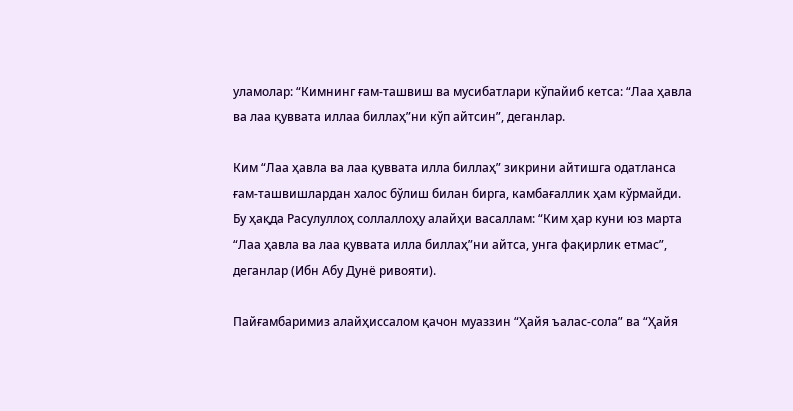уламолар: “Кимнинг ғам-ташвиш ва мусибатлари кўпайиб кетса: “Лаа ҳавла ва лаа қуввата иллаа биллаҳ”ни кўп айтсин”, деганлар.

Ким “Лаа ҳавла ва лаа қуввата илла биллаҳ” зикрини айтишга одатланса ғам-ташвишлардан халос бўлиш билан бирга, камбағаллик ҳам кўрмайди. Бу ҳақда Расулуллоҳ соллаллоҳу алайҳи васаллам: “Ким ҳар куни юз марта “Лаа ҳавла ва лаа қуввата илла биллаҳ”ни айтса, унга фақирлик етмас”, деганлар (Ибн Абу Дунё ривояти).

Пайғамбаримиз алайҳиссалом қачон муаззин “Ҳайя ъалас-сола” ва “Ҳайя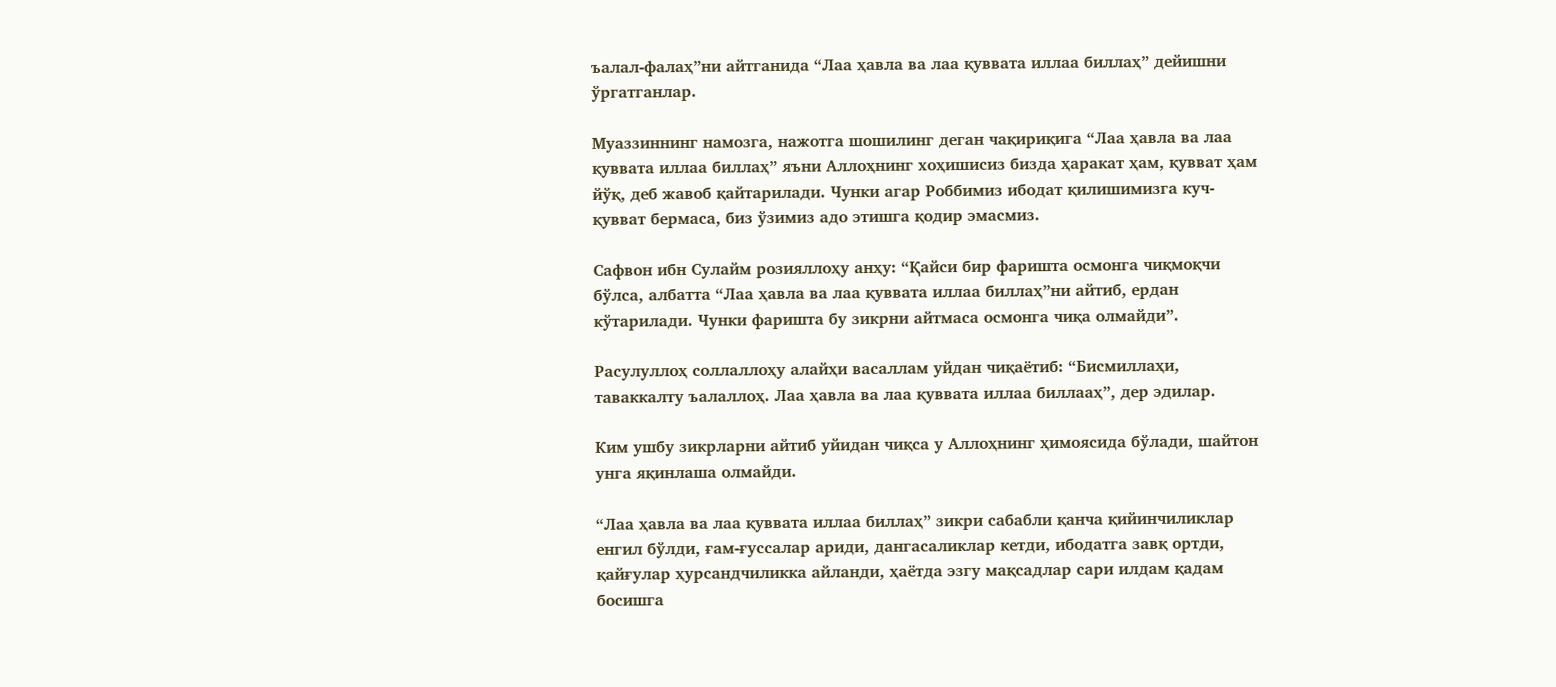ъалал-фалаҳ”ни айтганида “Лаа ҳавла ва лаа қуввата иллаа биллаҳ” дейишни ўргатганлар.

Муаззиннинг намозга, нажотга шошилинг деган чақириқига “Лаа ҳавла ва лаа қуввата иллаа биллаҳ” яъни Аллоҳнинг хоҳишисиз бизда ҳаракат ҳам, қувват ҳам йўқ, деб жавоб қайтарилади. Чунки агар Роббимиз ибодат қилишимизга куч-қувват бермаса, биз ўзимиз адо этишга қодир эмасмиз.

Сафвон ибн Сулайм розияллоҳу анҳу: “Қайси бир фаришта осмонга чиқмоқчи бўлса, албатта “Лаа ҳавла ва лаа қуввата иллаа биллаҳ”ни айтиб, ердан кўтарилади. Чунки фаришта бу зикрни айтмаса осмонга чиқа олмайди”.

Расулуллоҳ соллаллоҳу алайҳи васаллам уйдан чиқаётиб: “Бисмиллаҳи, таваккалту ъалаллоҳ. Лаа ҳавла ва лаа қуввата иллаа биллааҳ”, дер эдилар.

Ким ушбу зикрларни айтиб уйидан чиқса у Аллоҳнинг ҳимоясида бўлади, шайтон унга яқинлаша олмайди.

“Лаа ҳавла ва лаа қуввата иллаа биллаҳ” зикри сабабли қанча қийинчиликлар енгил бўлди, ғам-ғуссалар ариди, дангасаликлар кетди, ибодатга завқ ортди, қайғулар ҳурсандчиликка айланди, ҳаётда эзгу мақсадлар сари илдам қадам босишга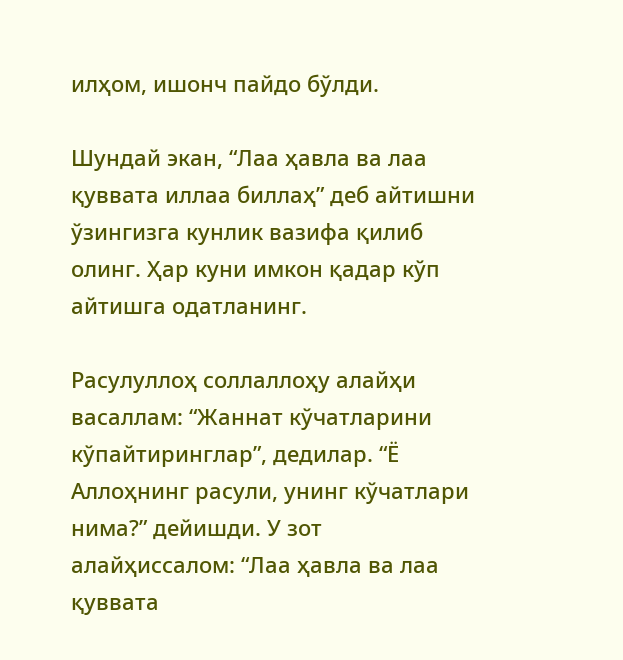илҳом, ишонч пайдо бўлди.

Шундай экан, “Лаа ҳавла ва лаа қуввата иллаа биллаҳ” деб айтишни ўзингизга кунлик вазифа қилиб олинг. Ҳар куни имкон қадар кўп айтишга одатланинг.

Расулуллоҳ соллаллоҳу алайҳи васаллам: “Жаннат кўчатларини кўпайтиринглар”, дедилар. “Ё Аллоҳнинг расули, унинг кўчатлари нима?” дейишди. У зот алайҳиссалом: “Лаа ҳавла ва лаа қуввата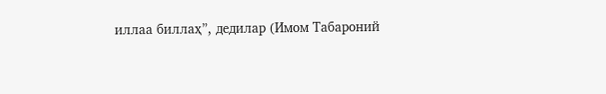иллаа биллаҳ”, дедилар (Имом Табароний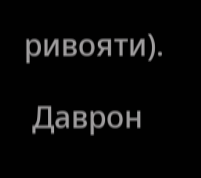ривояти).

 Даврон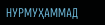НУРМУҲАММАД